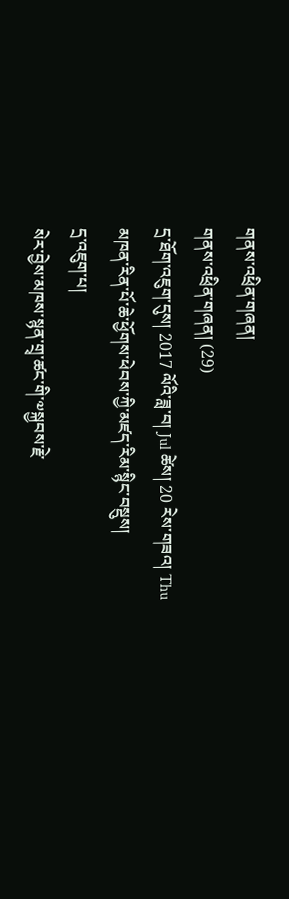གནས་འཕྲིན་གཞན།
གནས་འཕྲིན་གཞན། (29)
དྲ་ཐོག་འཇུག་དུས། 2017 ལོའི་ཟླ་བ། Jul ཚེས། 20 རེས་གཟའ། Thu
མཁན་རིན་པོ་ཆེ་ཕྱོགས་ཕེབས་ཀྱི་མཛད་རིམ་སྙིང་བསྡུས།
དྲ་འཇུག་པ།
སེར་བྱེས་མཁས་སྙན་གྲྭ་ཚང་གི་༧སྐྱབས་རྗེ་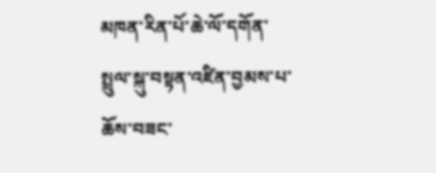མཁན་རིན་པོ་ཆེ་ལོ་དགོན་སྤྲུལ་སྐུ་བསྟན་འཛིན་བྱམས་པ་ཆོས་བཟང་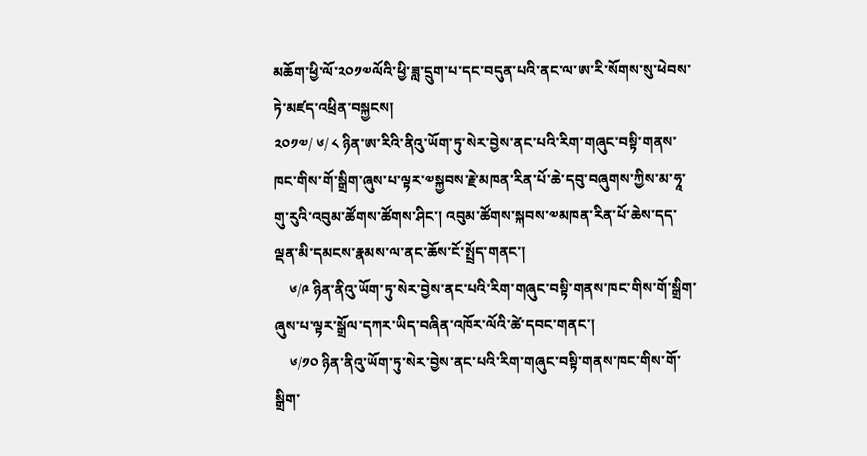མཆོག་ཕྱི་ལོ་༢༠༡༧ལོའི་ཕྱི་ཟླ་དྲུག་པ་དང་བདུན་པའི་ནང་ལ་ཨ་རི་སོགས་སུ་ཕེབས་ཏེ་མཛད་འཕྲིན་བསྐྱངས།
༢༠༡༧/ ༦/ ༨ ཉིན་ཨ་རིའི་ནིའུ་ཡོག་ཏུ་སེར་བྱེས་ནང་པའི་རིག་གཞུང་བསྟི་གནས་ཁང་གིས་གོ་སྒྲིག་ཞུས་པ་ལྟར་༧སྐྱབས་རྗེ་མཁན་རིན་པོ་ཆེ་དབུ་བཞུགས་ཀྱིས་མ་ཧཱ་གུ་རུའི་འབུམ་ཚོགས་ཚོགས་ཤིང་། འབུམ་ཚོགས་སྐབས་༧མཁན་རིན་པོ་ཆེས་དད་ལྡན་མི་དམངས་རྣམས་ལ་ནང་ཆོས་ངོ་སྤྲོད་གནང་།
    ༦/༩ ཉིན་ནིའུ་ཡོག་ཏུ་སེར་བྱེས་ནང་པའི་རིག་གཞུང་བསྟི་གནས་ཁང་གིས་གོ་སྒྲིག་ཞུས་པ་ལྟར་སྒྲོལ་དཀར་ཡིད་བཞིན་འཁོར་ལོའི་ཚེ་དབང་གནང་།
    ༦/༡༠ ཉིན་ནིའུ་ཡོག་ཏུ་སེར་བྱེས་ནང་པའི་རིག་གཞུང་བསྟི་གནས་ཁང་གིས་གོ་སྒྲིག་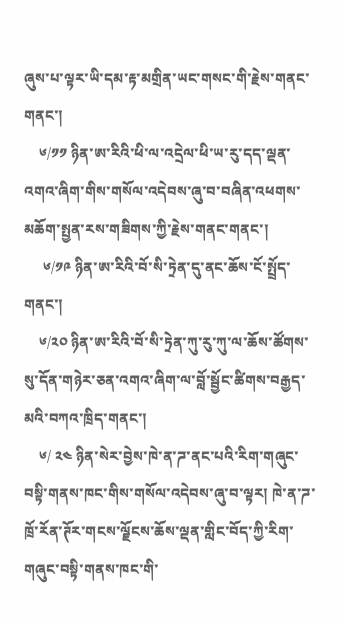ཞུས་པ་ལྟར་ཡི་དམ་རྟ་མགྲིན་ཡང་གསང་གི་རྗེས་གནང་གནང་།
    ༦/༡༡ ཉིན་ཨ་རིའི་ཕི་ལ་འདྲེལ་ཕི་ཡ་རུ་དད་ལྡན་འགའ་ཞིག་གིས་གསོལ་འདེབས་ཞུ་བ་བཞིན་འཕགས་མཆོག་སྤྱན་རས་གཟིགས་ཀྱི་རྗེས་གནང་གནང་།
     ༦/༡༩ ཉིན་ཨ་རིའི་བོ་སི་ཏྲེན་དུ་ནང་ཆོས་ངོ་སྤྲོད་གནང་།
    ༦/༢༠ ཉིན་ཨ་རིའི་བོ་སི་ཏྲེན་ཀུ་རུ་ཀུ་ལ་ཆོས་ཚོགས་སུ་དོན་གཉེར་ཅན་འགའ་ཞིག་ལ་བློ་སྦྱོང་ཚིགས་བརྒྱད་མའི་བཀའ་ཁྲིད་གནང་།
    ༦/ ༢༤ ཉིན་སེར་བྱེས་ཁེ་ན་ཌ་ནང་པའི་རིག་གཞུང་བསྟི་གནས་ཁང་གིས་གསོལ་འདེབས་ཞུ་བ་ལྟར། ཁེ་ན་ཌ་ཁྲོ་རོན་ཊོར་གངས་ལྗོངས་ཆོས་ལྡན་གླིང་བོད་ཀྱི་རིག་གཞུང་བསྟི་གནས་ཁང་གི་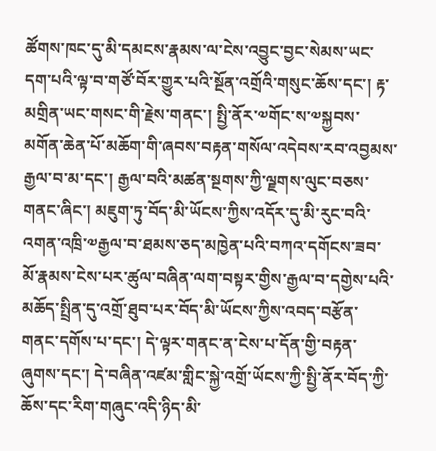ཚོགས་ཁང་དུ་མི་དམངས་རྣམས་ལ་ངེས་འབྱུང་བྱང་སེམས་ཡང་དག་པའི་ལྟ་བ་གཙོ་བོར་གྱུར་པའི་སྔོན་འགྲོའི་གསུང་ཆོས་དང་། རྟ་མགྲིན་ཡང་གསང་གི་རྗེས་གནང་། སྤྱི་ནོར་༧གོང་ས་༧སྐྱབས་མགོན་ཆེན་པོ་མཆོག་གི་ཞབས་བརྟན་གསོལ་འདེབས་རབ་འབྱམས་རྒྱལ་བ་མ་དང་། རྒྱལ་བའི་མཚན་སྔགས་ཀྱི་ལྗགས་ལུང་བཅས་གནང་ཞིང་། མཇུག་ཏུ་བོད་མི་ཡོངས་ཀྱིས་འདོར་དུ་མི་རུང་བའི་འགན་འཁྲི་༧རྒྱལ་བ་ཐམས་ཅད་མཁྱེན་པའི་བཀའ་དགོངས་ཟབ་མོ་རྣམས་ངེས་པར་ཚུལ་བཞིན་ལག་བསྟར་གྱིས་རྒྱལ་བ་དགྱེས་པའི་མཆོད་སྤྲིན་དུ་འགྲོ་ཐུབ་པར་བོད་མི་ཡོངས་ཀྱིས་འབད་བརྩོན་གནང་དགོས་པ་དང་། དེ་ལྟར་གནང་ན་ངེས་པ་དོན་གྱི་བརྟན་ཞུགས་དང་། དེ་བཞིན་འཛམ་གླིང་སྐྱེ་འགྲོ་ཡོངས་ཀྱི་སྤྱི་ནོར་བོད་ཀྱི་ཆོས་དང་རིག་གཞུང་འདི་ཉིད་མི་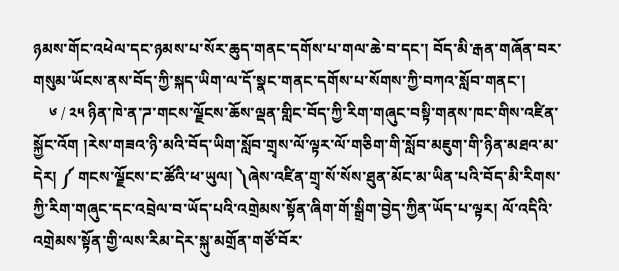ཉམས་གོང་འཕེལ་དང་ཉམས་པ་སོར་ཆུད་གནང་དགོས་པ་གལ་ཆེ་བ་དང་། བོད་མི་རྒན་གཞོན་བར་གསུམ་ཡོངས་ནས་བོད་ཀྱི་སྐད་ཡིག་ལ་དོ་སྣང་གནང་དགོས་པ་སོགས་ཀྱི་བཀའ་སློབ་གནང་།
    ༦ / ༢༥ ཉིན་ཁེ་ན་ཌ་གངས་ལྗོངས་ཆོས་ལྡན་གླིང་བོད་ཀྱི་རིག་གཞུང་བསྟི་གནས་ཁང་གིས་འཛིན་སྐྱོང་འོག །རེས་གཟའ་ཉི་མའི་བོད་ཡིག་སློབ་གྲྭས་ལོ་ལྟར་ལོ་གཅིག་གི་སློབ་མཇུག་གི་ཉིན་མཐའ་མ་དེར། ༼ གངས་ལྗོངས་ང་ཚོའི་ཕ་ཡུལ། ༽ཞེས་འཛིན་གྲྭ་སོ་སོས་ཐུན་མོང་མ་ཡིན་པའི་བོད་མི་རིགས་ཀྱི་རིག་གཞུང་དང་འབྲེལ་བ་ཡོད་པའི་འགྲེམས་སྟོན་ཞིག་གོ་སྒྲིག་བྱེད་ཀྱིན་ཡོད་པ་ལྟར། ལོ་འདིའི་འགྲེམས་སྟོན་གྱི་ལས་རིམ་དེར་སྐུ་མགྲོན་གཙོ་བོར་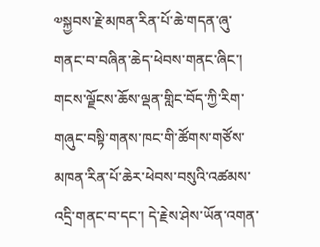༧སྐྱབས་རྗེ་མཁན་རིན་པོ་ཆེ་གདན་ཞུ་གནང་བ་བཞིན་ཆེད་ཕེབས་གནང་ཞིང་། གངས་ལྗོངས་ཆོས་ལྡན་གླིང་བོད་ཀྱི་རིག་གཞུང་བསྟི་གནས་ཁང་གི་ཚོགས་གཙོས་མཁན་རིན་པོ་ཆེར་ཕེབས་བསུའི་འཚམས་འདྲི་གནང་བ་དང་། དེ་རྗེས་ཤེས་ཡོན་འགན་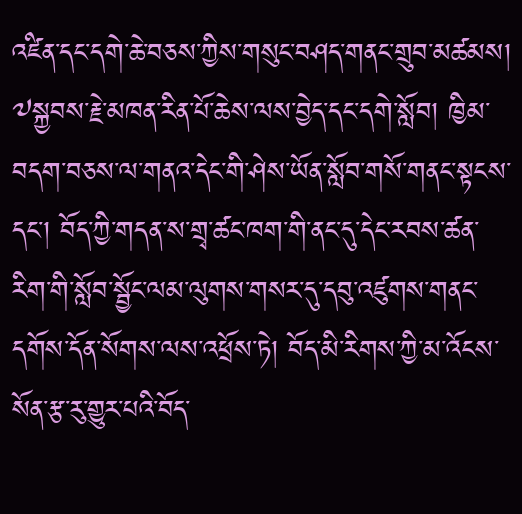འཛིན་དང་དགེ་ཆེ་བཅས་ཀྱིས་གསུང་བཤད་གནང་གྲུབ་མཚམས། ༧སྐྱབས་རྗེ་མཁན་རིན་པོ་ཆེས་ལས་བྱེད་དང་དགེ་སློབ། ཁྱིམ་བདག་བཅས་ལ་གནའ་དེང་གི་ཤེས་ཡོན་སློབ་གསོ་གནང་སྟངས་དང་། བོད་ཀྱི་གདན་ས་གྲྭ་ཚང་ཁག་གི་ནང་དུ་དེང་རབས་ཚན་རིག་གི་སློབ་སྦྱོང་ལམ་ལུགས་གསར་དུ་དབུ་འཛུགས་གནང་དགོས་དོན་སོགས་ལས་འཕྲོས་ཏེ། བོད་མི་རིགས་ཀྱི་མ་འོངས་སོན་རྩ་རུ་གྱུར་པའི་བོད་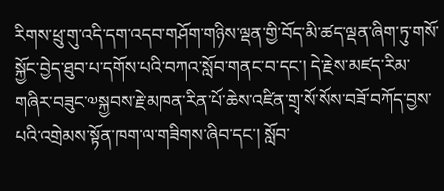རིགས་ཕྲུ་གུ་འདི་དག་འདབ་གཤོག་གཉིས་ལྡན་གྱི་བོད་མི་ཚད་ལྡན་ཞིག་ཏུ་གསོ་སྐྱོང་བྱེད་ཐུབ་པ་དགོས་པའི་བཀའ་སློབ་གནང་བ་དང་། དེ་རྗེས་མཛད་རིམ་གཞིར་བཟུང་༧སྐྱབས་རྗེ་མཁན་རིན་པོ་ཆེས་འཛིན་གྲྭ་སོ་སོས་བཟོ་བཀོད་བྱས་པའི་འགྲེམས་སྟོན་ཁག་ལ་གཟིགས་ཞིབ་དང་། སློབ་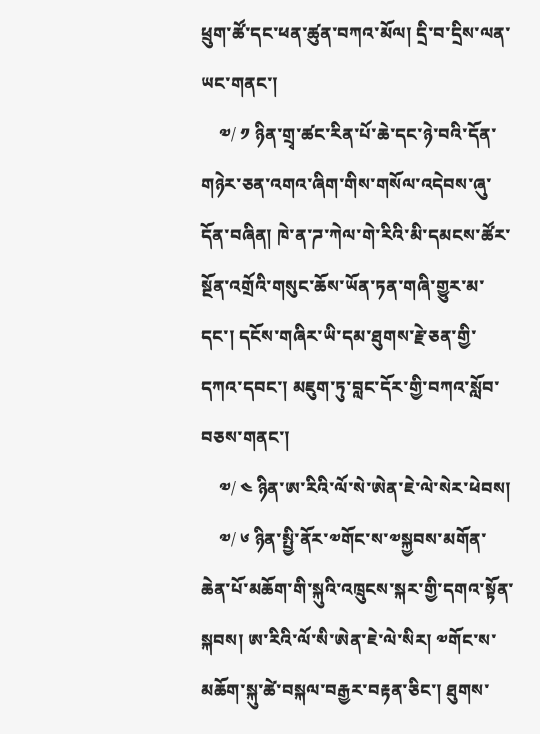ཕྲུག་ཚོ་དང་ཕན་ཚུན་བཀའ་མོལ། དྲི་བ་དྲིས་ལན་ཡང་གནང་།
    ༧/ ༡ ཉིན་གྲྭ་ཚང་རིན་པོ་ཆེ་དང་ཉེ་བའི་དོན་གཉེར་ཅན་འགའ་ཞིག་གིས་གསོལ་འདེབས་ཞུ་དོན་བཞིན། ཁེ་ན་ཌ་ཀེལ་གེ་རིའི་མི་དམངས་ཚོར་སྔོན་འགྲོའི་གསུང་ཆོས་ཡོན་ཏན་གཞི་གྱུར་མ་དང་། དངོས་གཞིར་ཡི་དམ་ཐུགས་རྗེ་ཅན་གྱི་དཀའ་དབང་། མཇུག་ཏུ་བླང་དོར་གྱི་བཀའ་སློབ་བཅས་གནང་།
    ༧/ ༤ ཉིན་ཨ་རིའི་ལོ་སེ་ཨེན་ཇེ་ལེ་སེར་ཕེབས།
    ༧/ ༦ ཉིན་སྤྱི་ནོར་༧གོང་ས་༧སྐྱབས་མགོན་ཆེན་པོ་མཆོག་གི་སྐུའི་འཁྲུངས་སྐར་གྱི་དགའ་སྟོན་སྐབས། ཨ་རིའི་ལོ་སི་ཨེན་ཇེ་ལེ་སིར། ༧གོང་ས་མཆོག་སྐུ་ཚེ་བསྐལ་བརྒྱར་བརྟན་ཅིང་། ཐུགས་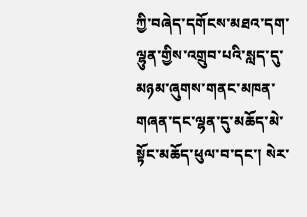ཀྱི་བཞེད་དགོངས་མཐའ་དག་ལྷུན་གྱིས་འགྲུབ་པའི་སླད་དུ་མཉམ་ཞུགས་གནང་མཁན་གཞན་དང་ལྷན་དུ་མཆོད་མེ་སྟོང་མཆོད་ཕུལ་བ་དང་། སེར་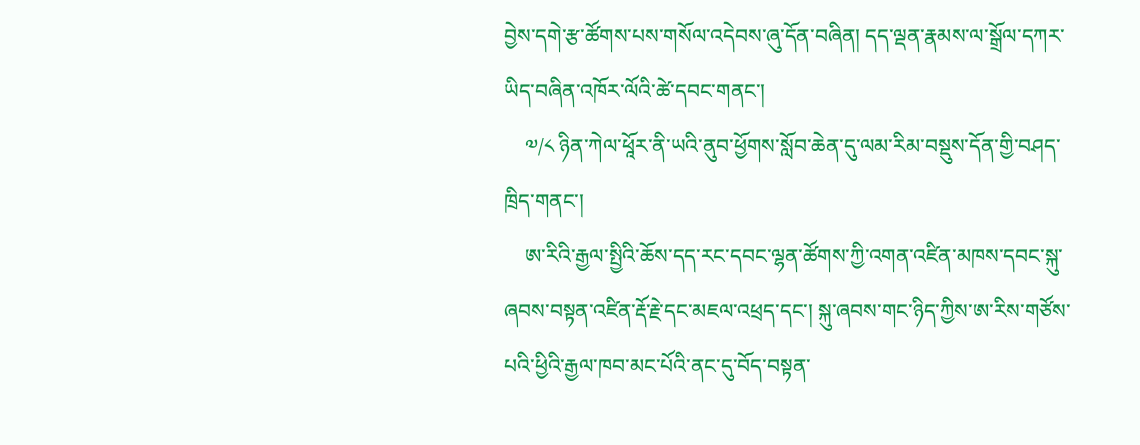བྱེས་དགེ་རྩ་ཚོགས་པས་གསོལ་འདེབས་ཞུ་དོན་བཞིན། དད་ལྡན་རྣམས་ལ་སྒྲོལ་དཀར་ཡིད་བཞིན་འཁོར་ལོའི་ཚེ་དབང་གནང་།
    ༧/༨ ཉིན་ཀེལ་ཕཱོར་ནི་ཡའི་ནུབ་ཕྱོགས་སློབ་ཆེན་དུ་ལམ་རིམ་བསྡུས་དོན་གྱི་བཤད་ཁྲིད་གནང་།
    ཨ་རིའི་རྒྱལ་སྤྱིའི་ཆོས་དད་རང་དབང་ལྷན་ཚོགས་ཀྱི་འགན་འཛིན་མཁས་དབང་སྐུ་ཞབས་བསྟན་འཛིན་རྡོ་རྗེ་དང་མཇལ་འཕྲད་དང་། སྐུ་ཞབས་གང་ཉིད་ཀྱིས་ཨ་རིས་གཙོས་པའི་ཕྱིའི་རྒྱལ་ཁབ་མང་པོའི་ནང་དུ་བོད་བསྟན་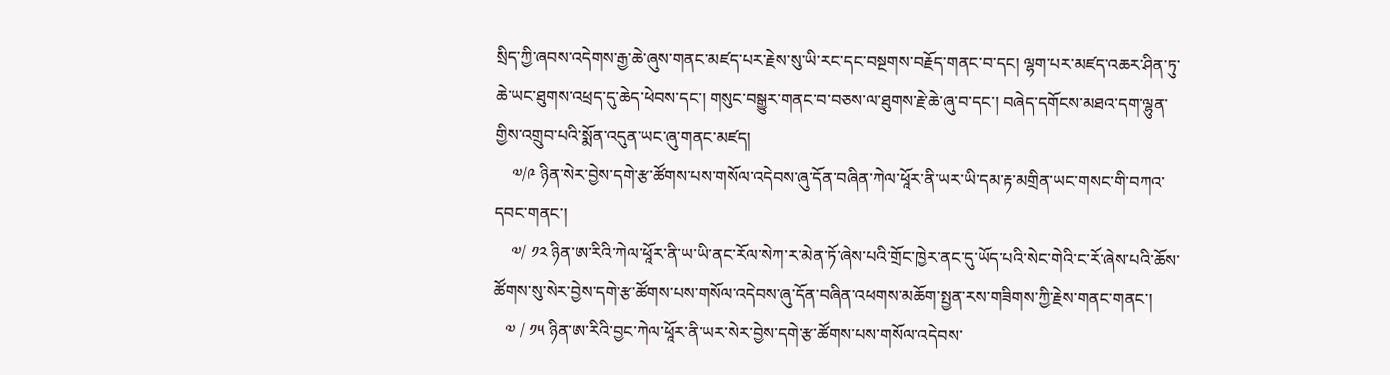སྲིད་ཀྱི་ཞབས་འདེགས་རྒྱ་ཆེ་ཞུས་གནང་མཛད་པར་རྗེས་སུ་ཡི་རང་དང་བསྔགས་བརྗོད་གནང་བ་དང། ལྷག་པར་མཛད་འཆར་ཤིན་ཏུ་ཆེ་ཡང་ཐུགས་འཕྲད་དུ་ཆེད་ཕེབས་དང་། གསུང་བསྒྱུར་གནང་བ་བཅས་ལ་ཐུགས་རྗེ་ཆེ་ཞུ་བ་དང་། བཞེད་དགོངས་མཐའ་དག་ལྷུན་གྱིས་འགྲུབ་པའི་སྨོན་འདུན་ཡང་ཞུ་གནང་མཛད།
    ༧/༩ ཉིན་སེར་བྱེས་དགེ་རྩ་ཚོགས་པས་གསོལ་འདེབས་ཞུ་དོན་བཞིན་ཀེལ་ཕཱོར་ནི་ཡར་ཡི་དམ་རྟ་མགྲིན་ཡང་གསང་གི་བཀའ་དབང་གནང་།
    ༧/ ༡༢ ཉིན་ཨ་རིའི་ཀེལ་ཕཱོར་ནི་ཡ་ཡི་ནང་རོལ་སེཀ་ར་མེན་ཏོ་ཞེས་པའི་གྲོང་ཁྱེར་ནང་དུ་ཡོད་པའི་སེང་གེའི་ང་རོ་ཞེས་པའི་ཆོས་ཚོགས་སུ་སེར་བྱེས་དགེ་རྩ་ཚོགས་པས་གསོལ་འདེབས་ཞུ་དོན་བཞིན་འཕགས་མཆོག་སྤྱན་རས་གཟིགས་ཀྱི་རྗེས་གནང་གནང་།
   ༧ / ༡༥ ཉིན་ཨ་རིའི་བྱང་ཀེལ་ཕཱོར་ནི་ཡར་སེར་བྱེས་དགེ་རྩ་ཚོགས་པས་གསོལ་འདེབས་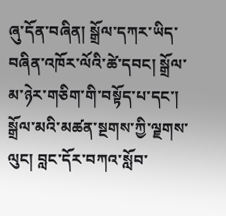ཞུ་དོན་བཞིན། སྒྲོལ་དཀར་ཡིད་བཞིན་འཁོར་ལོའི་ཚེ་དབང། སྒྲོལ་མ་ཉེར་གཅིག་གི་བསྟོད་པ་དང་། སྒྲོལ་མའི་མཚན་སྔགས་ཀྱི་ལྗགས་ལུང། བླང་དོར་བཀའ་སློབ་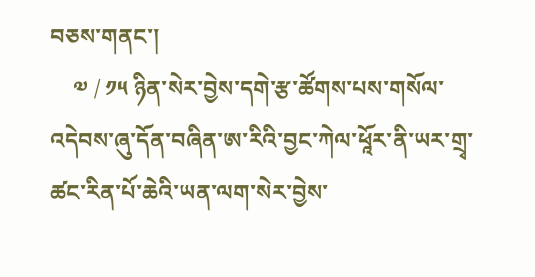བཅས་གནང་།
    ༧ / ༡༥ ཉིན་སེར་བྱེས་དགེ་རྩ་ཚོགས་པས་གསོལ་འདེབས་ཞུ་དོན་བཞིན་ཨ་རིའི་བྱང་ཀེལ་ཕཱོར་ནི་ཡར་གྲྭ་ཚང་རིན་པོ་ཆེའི་ཡན་ལག་སེར་བྱེས་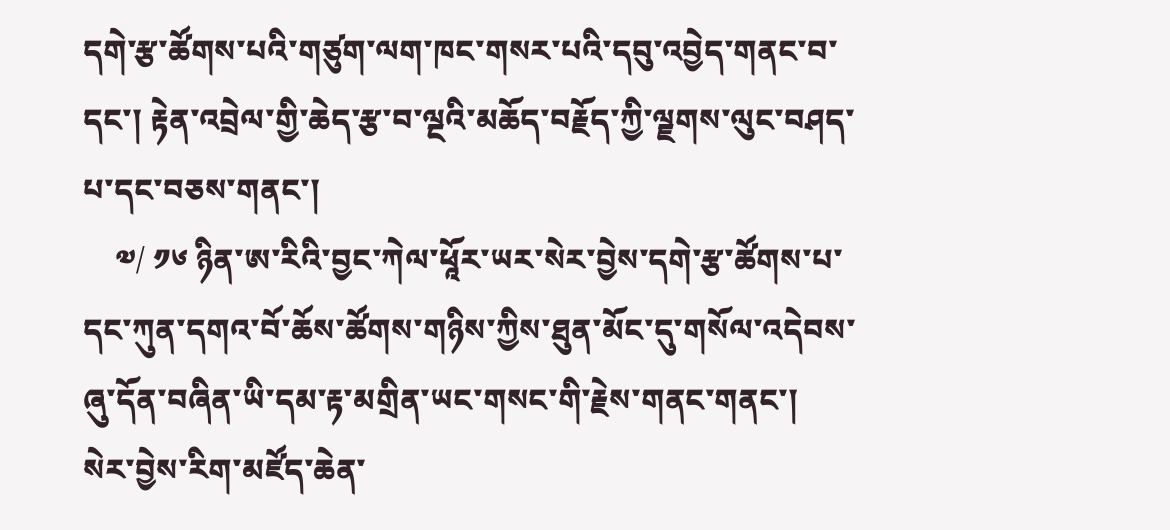དགེ་རྩ་ཚོགས་པའི་གཙུག་ལག་ཁང་གསར་པའི་དབུ་འབྱེད་གནང་བ་དང་། རྟེན་འབྲེལ་གྱི་ཆེད་རྩ་བ་ལྔའི་མཆོད་བརྗོད་ཀྱི་ལྗགས་ལུང་བཤད་པ་དང་བཅས་གནང་།
    ༧/ ༡༦ ཉིན་ཨ་རིའི་བྱང་ཀེལ་ཕཱོར་ཡར་སེར་བྱེས་དགེ་རྩ་ཚོགས་པ་དང་ཀུན་དགའ་བོ་ཆོས་ཚོགས་གཉིས་ཀྱིས་ཐུན་མོང་དུ་གསོལ་འདེབས་ཞུ་དོན་བཞིན་ཡི་དམ་རྟ་མགྲིན་ཡང་གསང་གི་རྗེས་གནང་གནང་།
སེར་བྱེས་རིག་མཛོད་ཆེན་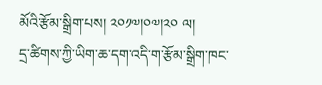མོའི་རྩོམ་སྒྲིག་པས། ༢༠༡༧།༠༧།༢༠ ལ།
དྲ་ཚིགས་ཀྱི་ཡིག་ཆ་དག་འདི་ག་རྩོམ་སྒྲིག་ཁང་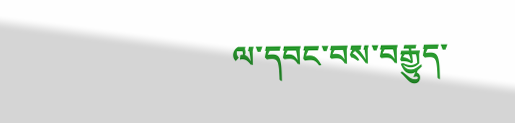ལ་དབང་བས་བརྒྱུད་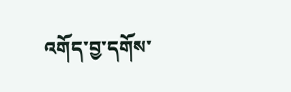འགོད་བྱ་དགོས་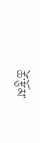ཚེ་རྩོམ་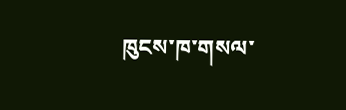ཁུངས་ཁ་གསལ་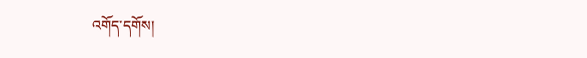འགོད་དགོས།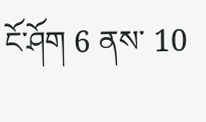ངོ་ཤོག 6 ནས་ 10